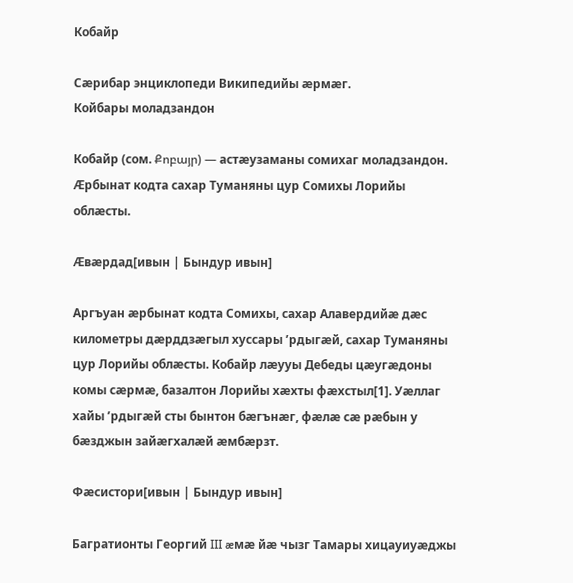Кобайр

Сæрибар энциклопеди Википедийы æрмæг.
Койбары моладзандон

Кобайр (сом. Քոբայր) — астæузаманы сомихаг моладзандон. Æрбынат кодта сахар Туманяны цур Сомихы Лорийы облæсты.

Æвæрдад[ивын | Бындур ивын]

Аргъуан æрбынат кодта Сомихы, сахар Алавердийæ дæс километры дæрддзæгыл хуссары ’рдыгæй, cахар Туманяны цур Лорийы облæсты. Кобайр лæууы Дебеды цæугæдоны комы сæрмæ, базалтон Лорийы хæхты фæхстыл[1]. Уæллаг хайы ’рдыгæй сты бынтон бæгънæг, фæлæ сæ рæбын у бæзджын зайæгхалæй æмбæрзт.

Фæсистори[ивын | Бындур ивын]

Багратионты Георгий III æмæ йæ чызг Тамары хицауиуæджы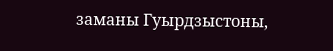заманы Гуырдзыстоны,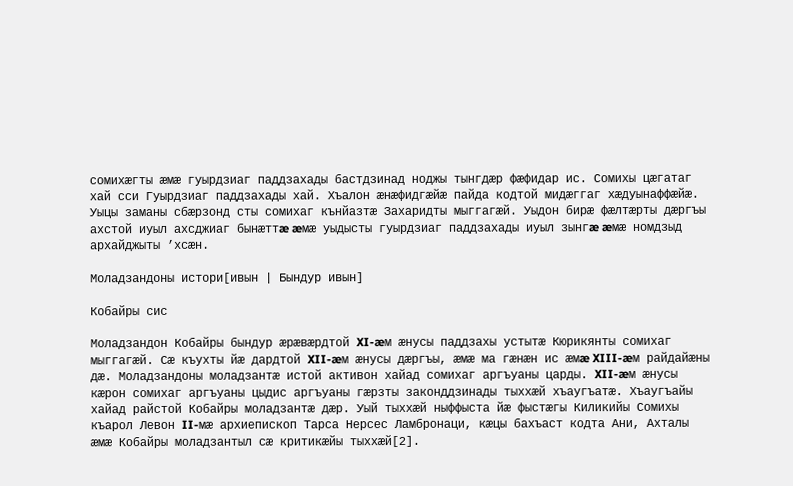сомихæгты æмæ гуырдзиаг паддзахады бастдзинад ноджы тынгдæр фæфидар ис. Сомихы цæгатаг хай сси Гуырдзиаг паддзахады хай. Хъалон æнæфидгæйæ пайда кодтой мидæггаг хæдуынаффæйæ. Уыцы заманы сбæрзонд сты сомихаг кънйазтæ Захаридты мыггагæй. Уыдон бирæ фæлтæрты дæргъы ахстой иуыл ахсджиаг бынæттæ æмæ уыдысты гуырдзиаг паддзахады иуыл зынгæ æмæ номдзыд архайджыты ’хсæн.

Моладзандоны истори[ивын | Бындур ивын]

Кобайры сис

Моладзандон Кобайры бындур æрæвæрдтой XI-æм æнусы паддзахы устытæ Кюрикянты сомихаг мыггагæй. Сæ къухты йæ дардтой XII-æм æнусы дæргъы, æмæ ма гæнæн ис æмæ XIII-æм райдайæны дæ. Моладзандоны моладзантæ истой активон хайад сомихаг аргъуаны царды. XII-æм æнусы кæрон сомихаг аргъуаны цыдис аргъуаны гæрзты законддзинады тыххæй хъаугъатæ. Хъаугъайы хайад райстой Кобайры моладзантæ дæр. Уый тыххæй ныффыста йæ фыстæгы Киликийы Сомихы къарол Левон II-мæ архиепископ Тарса Нерсес Ламбронаци, кæцы бахъаст кодта Ани, Ахталы æмæ Кобайры моладзантыл сæ критикæйы тыххæй[2].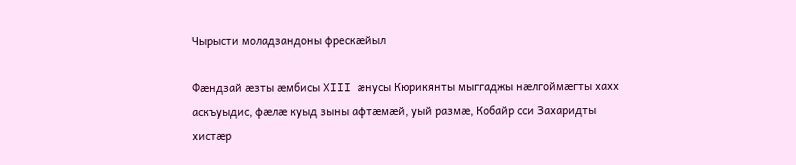Чырысти моладзандоны фрескæйыл

Фæндзай æзты æмбисы XIII æнусы Кюрикянты мыггаджы нæлгоймæгты хахх аскъуыдис, фæлæ куыд зыны афтæмæй, уый размæ, Кобайр сси Захаридты хистæр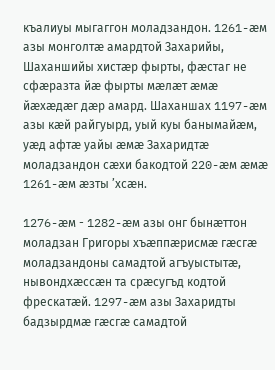къалиуы мыгаггон моладзандон. 1261-æм азы монголтæ амардтой Захарийы, Шаханшийы хистæр фырты, фæстаг не сфæразта йæ фырты мæлæт æмæ йæхæдæг дæр амард. Шаханшах 1197-æм азы кæй райгуырд, уый куы банымайæм, уæд афтæ уайы æмæ Захаридтæ моладзандон сæхи бакодтой 220-æм æмæ 1261-æм æзты ’хсæн.

1276-æм - 1282-æм азы онг бынæттон моладзан Григоры хъæппæрисмæ гæсгæ моладзандоны самадтой агъуыстытæ, нывондхæссæн та срæсугъд кодтой фрескатæй. 1297-æм азы Захаридты бадзырдмæ гæсгæ самадтой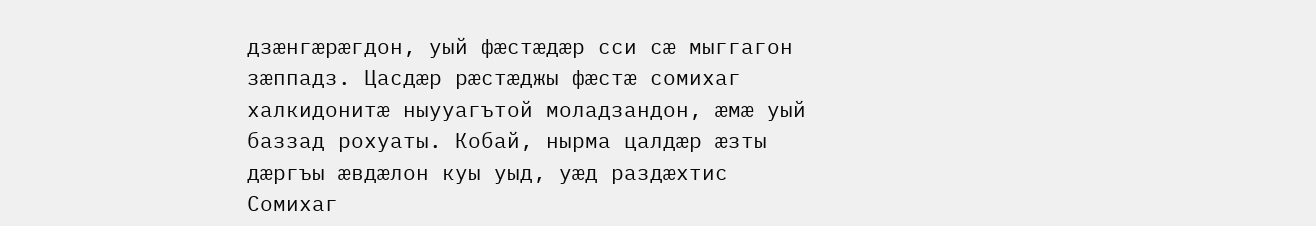дзæнгæрæгдон, уый фæстæдæр сси сæ мыггагон зæппадз. Цасдæр рæстæджы фæстæ сомихаг халкидонитæ ныууагътой моладзандон, æмæ уый баззад рохуаты. Кобай, нырма цалдæр æзты дæргъы æвдæлон куы уыд, уæд раздæхтис Сомихаг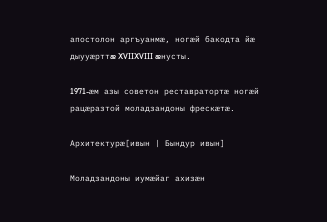апостолон аргъуанмæ, ногæй бакодта йæ дыууæрттæ XVIIXVIII æнусты.

1971-æм азы советон реставратортæ ногæй рацæразтой моладзандоны фрескæтæ.

Архитектурæ[ивын | Бындур ивын]

Моладзандоны иумæйаг ахизæн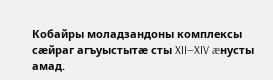Кобайры моладзандоны комплексы сæйраг агъуыстытæ сты XII—XIV æнусты амад.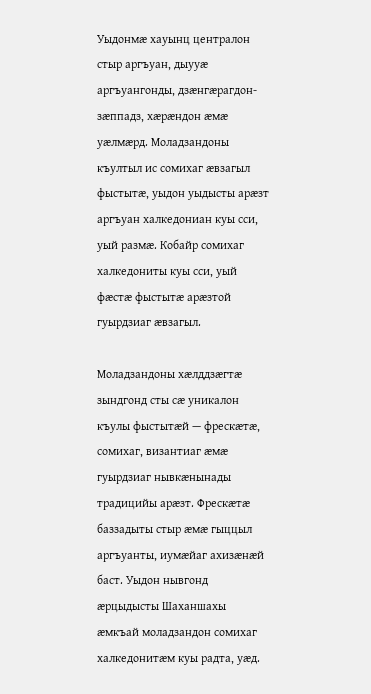Уыдонмæ хауынц централон стыр аргъуан, дыууæ аргъуангонды, дзæнгæрагдон-зæппадз, хæрæндон æмæ уæлмæрд. Моладзандоны къултыл ис сомихаг æвзагыл фыстытæ, уыдон уыдысты арæзт аргъуан халкедониан куы сси, уый размæ. Кобайр сомихаг халкедониты куы сси, уый фæстæ фыстытæ арæзтой гуырдзиаг æвзагыл.

Моладзандоны хæлддзæгтæ зындгонд сты сæ уникалон къулы фыстытæй — фрескæтæ, сомихаг, византиаг æмæ гуырдзиаг нывкæнынады традицийы арæзт. Фрескæтæ баззадыты стыр æмæ гыццыл аргъуанты, иумæйаг ахизæнæй баст. Уыдон нывгонд æрцыдысты Шаханшахы æмкъай моладзандон сомихаг халкедонитæм куы радта, уæд.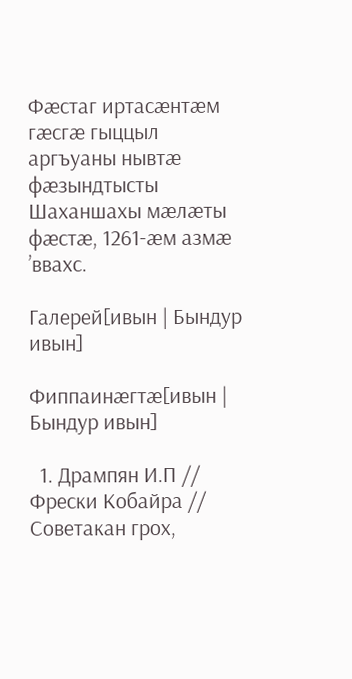Фæстаг иртасæнтæм гæсгæ гыццыл аргъуаны нывтæ фæзындтысты Шаханшахы мæлæты фæстæ, 1261-æм азмæ ’ввахс.

Галерей[ивын | Бындур ивын]

Фиппаинæгтæ[ивын | Бындур ивын]

  1. Дрампян И.П // Фрески Кобайра // Советакан грох,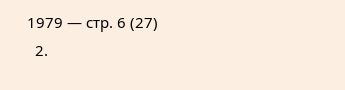1979 — стр. 6 (27)
  2.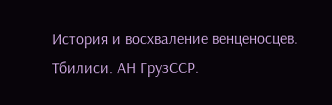История и восхваление венценосцев. Тбилиси. АН ГрузССР.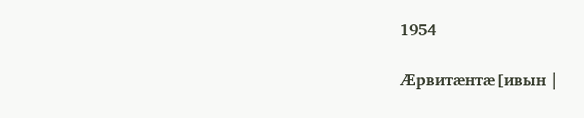1954

Æрвитæнтæ[ивын |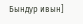Бындур ивын]